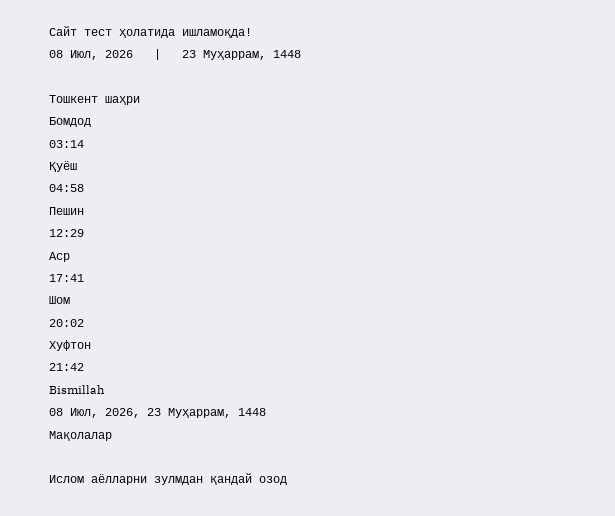Сайт тест ҳолатида ишламоқда!
08 Июл, 2026   |   23 Муҳаррам, 1448

Тошкент шаҳри
Бомдод
03:14
Қуёш
04:58
Пешин
12:29
Аср
17:41
Шом
20:02
Хуфтон
21:42
Bismillah
08 Июл, 2026, 23 Муҳаррам, 1448
Мақолалар

Ислом аёлларни зулмдан қандай озод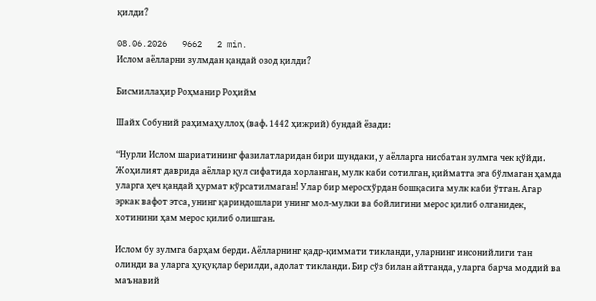қилди?

08.06.2026   9662   2 min.
Ислом аёлларни зулмдан қандай озод қилди?

Бисмиллаҳир Роҳманир Роҳийм

Шайх Собуний раҳимаҳуллоҳ (ваф. 1442 ҳижрий) бундай ёзади:

“Нурли Ислом шариатининг фазилатларидан бири шундаки, у аёлларга нисбатан зулмга чек қўйди. Жоҳилият даврида аёллар қул сифатида хорланган, мулк каби сотилган, қийматга эга бўлмаган ҳамда уларга ҳеч қандай ҳурмат кўрсатилмаган! Улар бир меросхўрдан бошқасига мулк каби ўтган. Агар эркак вафот этса, унинг қариндошлари унинг мол-мулки ва бойлигини мерос қилиб олганидек, хотинини ҳам мерос қилиб олишган.

Ислом бу зулмга барҳам берди. Аёлларнинг қадр-қиммати тикланди, уларнинг инсонийлиги тан олинди ва уларга ҳуқуқлар берилди, адолат тикланди. Бир сўз билан айтганда, уларга барча моддий ва маънавий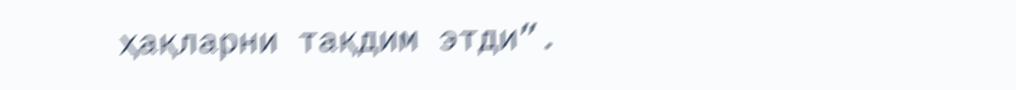ҳақларни тақдим этди”.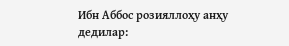Ибн Аббос розияллоҳу анҳу дедилар: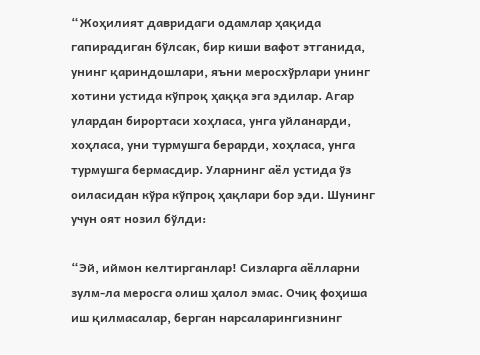“Жоҳилият давридаги одамлар ҳақида гапирадиган бўлсак, бир киши вафот этганида, унинг қариндошлари, яъни меросхўрлари унинг хотини устида кўпроқ ҳаққа эга эдилар. Агар улардан бирортаси хоҳласа, унга уйланарди, хоҳласа, уни турмушга берарди, хоҳласа, унга турмушга бермасдир. Уларнинг аёл устида ўз оиласидан кўра кўпроқ ҳақлари бор эди. Шунинг учун оят нозил бўлди:

“Эй, иймон келтирганлар! Сизларга аёлларни зулм-ла меросга олиш ҳалол эмас. Очиқ фоҳиша иш қилмасалар, берган нарсаларингизнинг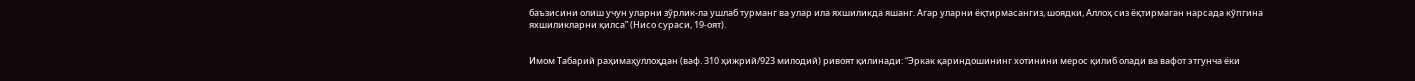баъзисини олиш учун уларни зўрлик-ла ушлаб турманг ва улар ила яхшиликда яшанг. Агар уларни ёқтирмасангиз, шоядки, Аллоҳ сиз ёқтирмаган нарсада кўпгина яхшиликларни қилса” (Нисо сураси, 19-оят).


Имом Табарий раҳимаҳуллоҳдан (ваф. 310 ҳижрий/923 милодий) ривоят қилинади: “Эркак қариндошининг хотинини мерос қилиб олади ва вафот этгунча ёки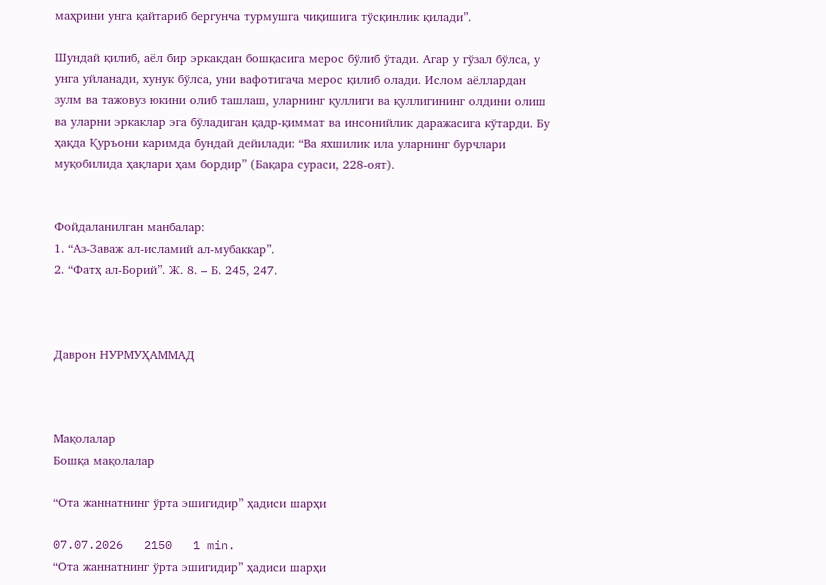маҳрини унга қайтариб бергунча турмушга чиқишига тўсқинлик қилади”.

Шундай қилиб, аёл бир эркакдан бошқасига мерос бўлиб ўтади. Агар у гўзал бўлса, у унга уйланади, хунук бўлса, уни вафотигача мерос қилиб олади. Ислом аёллардан зулм ва тажовуз юкини олиб ташлаш, уларнинг қуллиги ва қуллигининг олдини олиш ва уларни эркаклар эга бўладиган қадр-қиммат ва инсонийлик даражасига кўтарди. Бу ҳақда Қуръони каримда бундай дейилади: “Ва яхшилик ила уларнинг бурчлари муқобилида ҳақлари ҳам бордир” (Бақара сураси, 228-оят).


Фойдаланилган манбалар:
1. “Аз-Заваж ал-исламий ал-мубаккар”.
2. “Фатҳ ал-Борий”. Ж. 8. – Б. 245, 247.



Даврон НУРМУҲАММАД



Мақолалар
Бошқа мақолалар

“Ота жаннатнинг ўрта эшигидир” ҳадиси шарҳи

07.07.2026   2150   1 min.
“Ота жаннатнинг ўрта эшигидир” ҳадиси шарҳи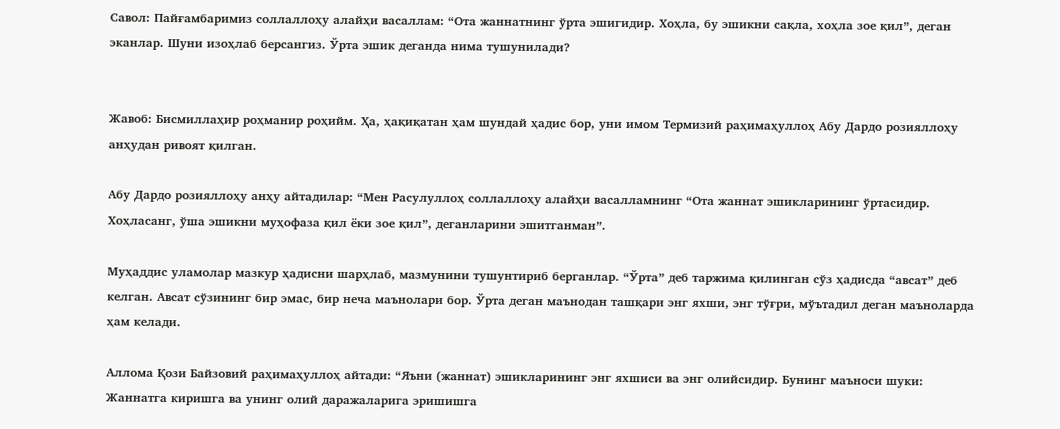Савол: Пайғамбаримиз соллаллоҳу алайҳи васаллам: “Ота жаннатнинг ўрта эшигидир. Хоҳла, бу эшикни сақла, хоҳла зое қил”, деган эканлар. Шуни изоҳлаб берсангиз. Ўрта эшик деганда нима тушунилади?


Жавоб: Бисмиллаҳир роҳманир роҳийм. Ҳа, ҳақиқатан ҳам шундай ҳадис бор, уни имом Термизий раҳимаҳуллоҳ Абу Дардо розияллоҳу анҳудан ривоят қилган.

Абу Дардо розияллоҳу анҳу айтадилар: “Мен Расулуллоҳ соллаллоҳу алайҳи васалламнинг “Ота жаннат эшикларининг ўртасидир. Хоҳласанг, ўша эшикни муҳофаза қил ёки зое қил”, деганларини эшитганман”.

Муҳаддис уламолар мазкур ҳадисни шарҳлаб, мазмунини тушунтириб берганлар. “Ўрта” деб таржима қилинган сўз ҳадисда “авсат” деб келган. Авсат сўзининг бир эмас, бир неча маънолари бор. Ўрта деган маънодан ташқари энг яхши, энг тўғри, мўътадил деган маъноларда ҳам келади.

Аллома Қози Байзовий раҳимаҳуллоҳ айтади: “Яъни (жаннат) эшикларининг энг яхшиси ва энг олийсидир. Бунинг маъноси шуки: Жаннатга киришга ва унинг олий даражаларига эришишга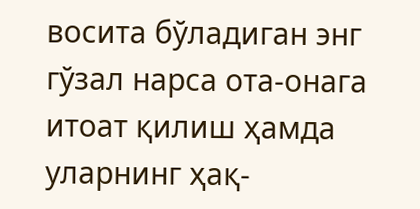восита бўладиган энг гўзал нарса ота-онага итоат қилиш ҳамда уларнинг ҳақ-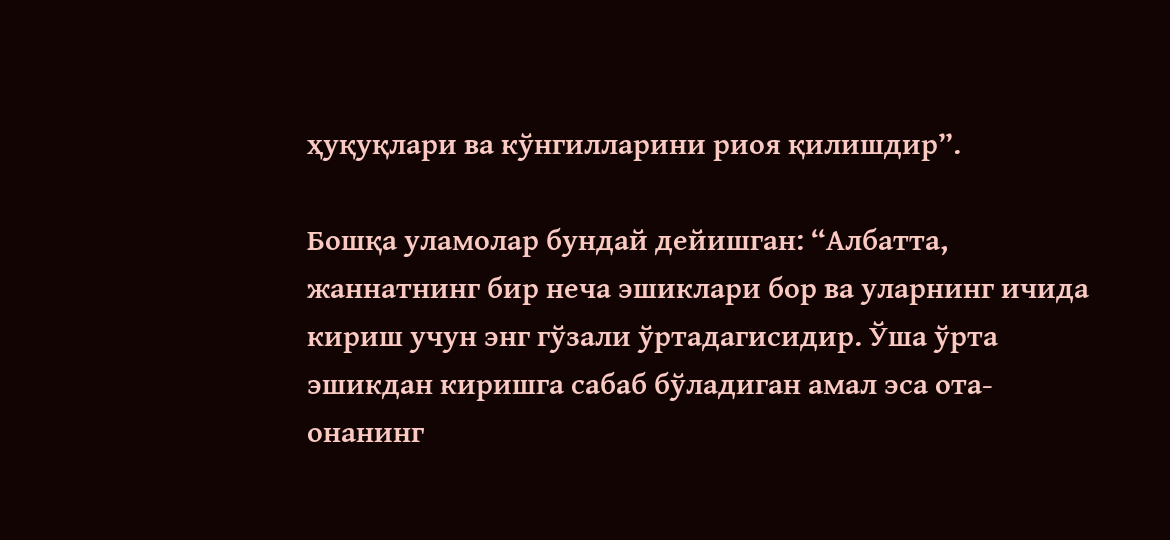ҳуқуқлари ва кўнгилларини риоя қилишдир”.

Бошқа уламолар бундай дейишган: “Албатта, жаннатнинг бир неча эшиклари бор ва уларнинг ичида кириш учун энг гўзали ўртадагисидир. Ўша ўрта эшикдан киришга сабаб бўладиган амал эса ота-онанинг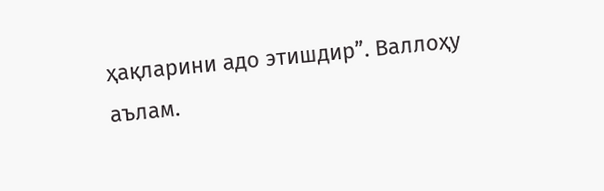ҳақларини адо этишдир”. Валлоҳу аълам.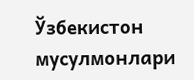Ўзбекистон мусулмонлари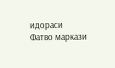идораси
Фатво маркази